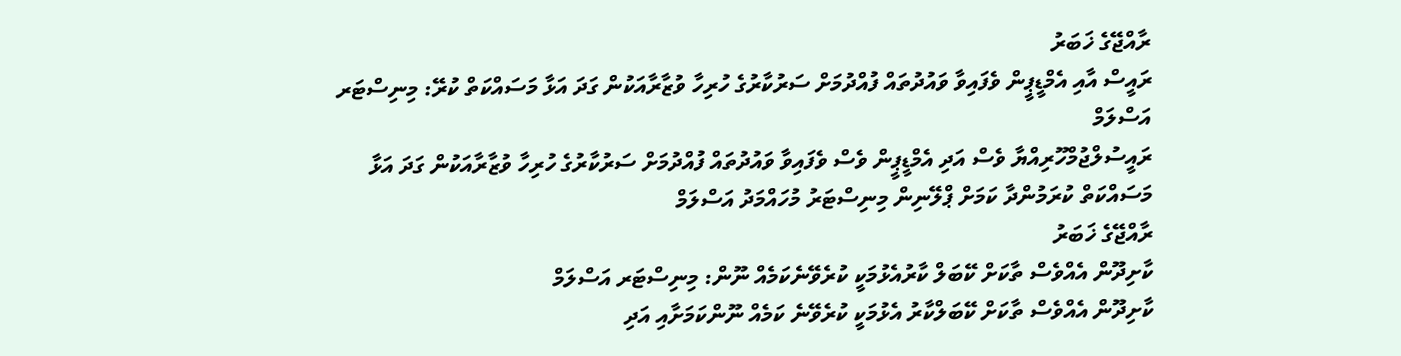ރާއްޖޭގެ ޚަބަރު
ރައީސް އާއި އެމްޑީޕީން ވެފައިވާ ވައުދުތައް ފުއްދުމަށް ސަރުކާރުގެ ހުރިހާ ވުޒާރާއަކުން ގަދަ އަޅާ މަސައްކަތް ކުރޭ: މިނިސްޓަރ އަސްލަމް
ރައީސުލްޖުމްހޫރިއްޔާ ވެސް އަދި އެމްޑީޕީން ވެސް ވެފައިވާ ވައުދުތައް ފުއްދުމަށް ސަރުކާރުގެ ހުރިހާ ވުޒާރާއަކުން ގަދަ އަޅާ މަސައްކަތް ކުރަމުންދާ ކަމަށް ޕްލޭނިން މިނިސްޓަރު މުހައްމަދު އަސްލަމް
ރާއްޖޭގެ ޚަބަރު
ކާށިދޫން އެއްވެސް ތާކަށް ކޭބަލް ކާރުއެޅުމަކީ ކުރެވޭނެކަމެއް ނޫން: މިނިސްޓަރ އަސްލަމް
ކާށިދޫން އެއްވެސް ތާކަށް ކޭބަލްކާރު އެޅުމަކީ ކުރެވޭނެ ކަމެއް ނޫންކަމަށާއި އަދި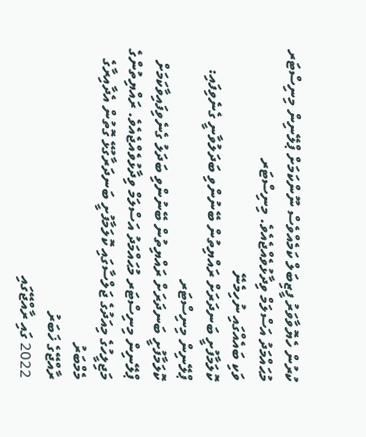ކުރުން ހެޔޮވާވަރު ފީޒިބަލް ކަމެއްވެސް ނޫންކަމަށް ޕްލޭނިން މިނިސްޓަރ މުޙައްމަދު އަސްލަމް ވިދާޅުވެއްޖެއެވެ. މިނިސްޓަރ
ވަކި ބައެއްގައި ނުހިމެނޭ
ކޮލަމާފުށީ ބަނދަރަށް ރައްޔިތުން ބޭނުންވި ބަދަލުވާނީ ގެނެވިފައި: ޕްލޭނިން މިނިސްޓަރ
ކޮލަމާފުށީ ބަނދަރަށް ރައްޔިތުން ބޭނުންވި ބަދަލު ގެނެވިފައިވާކަމަށް ޕްލޭނިން މިނިސްޓަރ މުޙައްމަދު އަސްލަމް ވިދާޅުވެއްޖެއެވެ. ރައްޔިތުންގެ މަޖިލީހުގެ މިއަދުގެ ޖަލްސާގައި ކޮލަމާފުށީ ބަނދަރާގުޅޭ ގޮތުން އެދާއިރާގެ މެމްބަރު
ރާއްޖޭގެ ޚަބަރު
2022 ގައި ރާއްޖޭގައި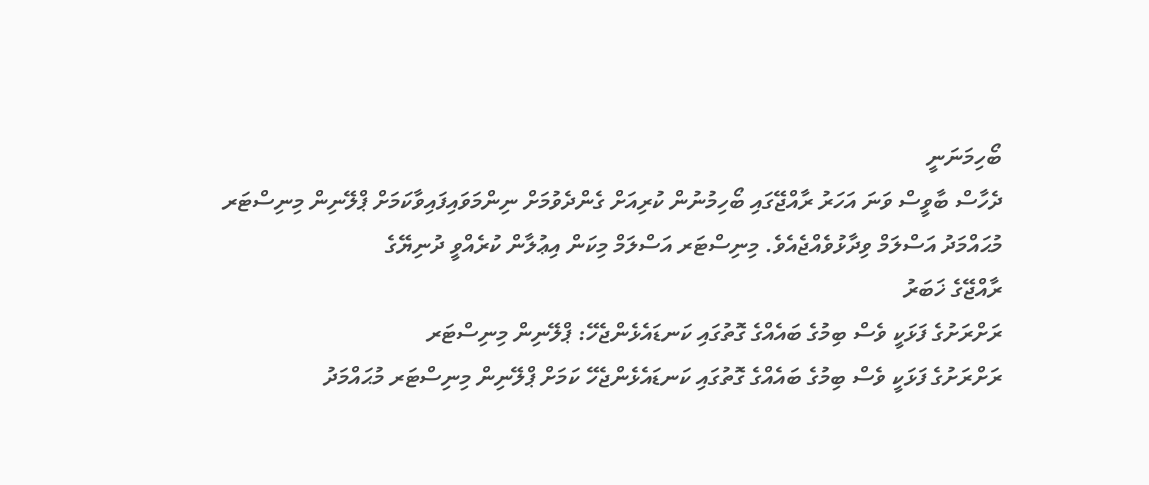ބޯހިމަނަނީ
ދެހާސް ބާވީސް ވަނަ އަހަރު ރާއްޖޭގައި ބޯހިމުނުން ކުރިއަށް ގެންދެވުމަށް ނިންމަވައިފައިވާކަމަށް ޕްލޭނިން މިނިސްޓަރ މުޙައްމަދު އަސްލަމް ވިދާޅުވެއްޖެއެވެ. މިނިސްޓަރ އަސްލަމް މިކަން އިޢުލާން ކުރެއްވީ ދުނިޔޭގެ
ރާއްޖޭގެ ޚަބަރު
ރަށްރަށުގެ ފަޅަކީ ވެސް ބިމުގެ ބައެއްގެ ގޮތުގައި ކަނޑައެޅެންޖެހޭ: ޕްލޭނިން މިނިސްޓަރ
ރަށްރަށުގެ ފަޅަކީ ވެސް ބިމުގެ ބައެއްގެ ގޮތުގައި ކަނޑައެޅެންޖެހޭ ކަމަށް ޕްލޭނިން މިނިސްޓަރ މުޙައްމަދު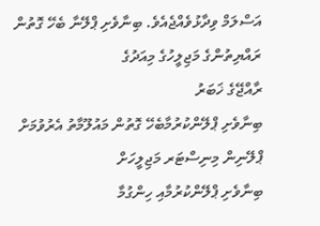އަސްލަމް ވިދާޅުވެއްޖެއެވެ. ބިނާވެށި ޕްލޭނާ ބެހޭ ގޮތުން ރައްޔިތުންގެ މަޖިލީހުގެ މިއަދުގެ
ރާއްޖޭގެ ޚަބަރު
ބިނާވެށި ޕްލޭންކުރުމާބެހޭ ގޮތުން މައުލޫމާތު އެރުވުމަށް ޕްލޭނިން މިނިސްޓަރ މަޖިލީހަށް
ބިނާވެށި ޕްލޭންކުރުމާއި ހިންގުމާ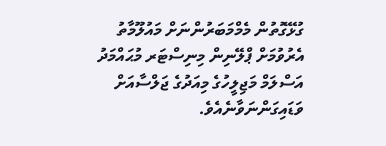ގުޅޭގޮތުން މެމްމަބަރުންނަށް މައުލޫމާތު އެރުވުމަށް ޕްލޭނިން މިނިސްޓަރ މުޙައްމަދު އަސްލަމް މަޖިލީހުގެ މިއަދުގެ ޖަލްސާއަށް ވަޑައިގަންނަވާނެއެވެ.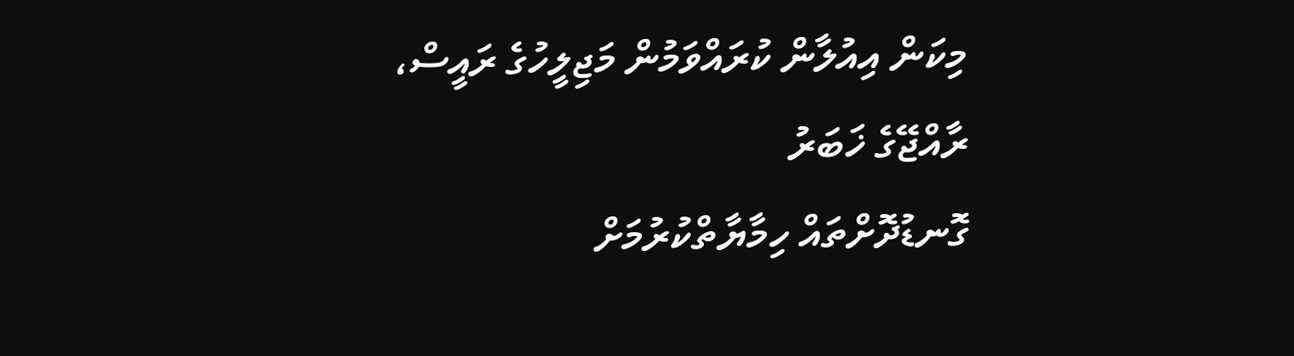މިކަން އިއުލާން ކުރައްވަމުން މަޖިލީހުގެ ރައީސް،
ރާއްޖޭގެ ޚަބަރު
ގޮނޑުދޮށްތައް ހިމާޔާތްކުރުމަށް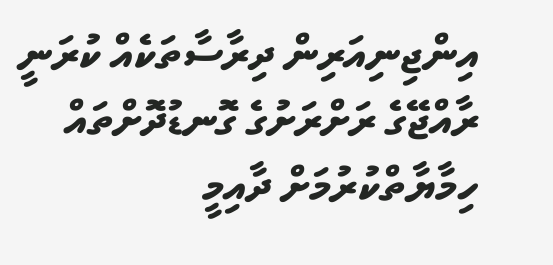އިންޖިނިއަރިން ދިރާސާތަކެއް ކުރަނީ
ރާއްޖޭގެ ރަށްރަށުގެ ގޮނޑުދޮށްތައް ހިމާޔާތްކުރުމަށް ދާއިމީ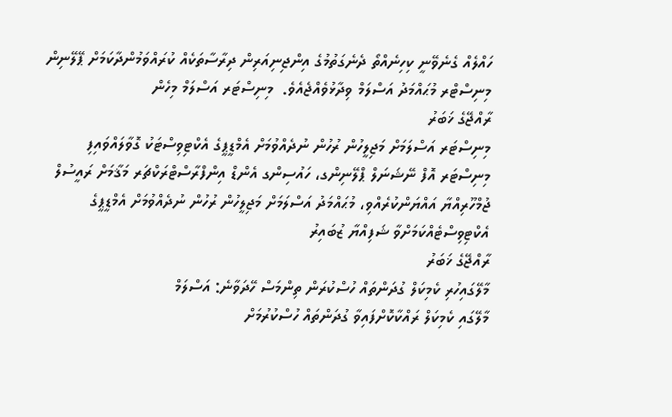ހައްލެއް ގެނެވޭނީ ކިހިނެއްތޯ ދެނެގަތުމުގެ އިންޖިނިއަރިން ދިރާސާތަކެއް ކުރައްވަމުންދާކަމަށް ޕޭލޭނިން މިނިސްޓްރ މުޙައްމަދު އަސްލަމް ވިދާޅުވެއްޖެއެވެ.  މިނިސްޓަރ އަސްލަމް މިހެން
ރާއްޖޭގެ ޚަބަރު
މިނިސްޓަރ އަސްލަމަށް މަޖިލީހުން ރުހުން ނުދެއްވުމަށް އެމްޑީޕީގެ އެކްޓިވިސްޓަކު ގޮވާލައްވައިފި
މިނިސްޓަރ އޮފް ނޭޝަނަލް ޕްލޭނިންގ، ހައުސިންގ އެންޑް އިންފްރާސްޓްރަކްޗަރ މަޤާމަށް ރައީސުލް ޖުމްހޫރިއްޔާ އައްޔަންކުރެއްވި، މުޙައްމަދު އަސްލަމަށް މަޖިލީހުން ރުހުން ނުދެއްވުމަށް އެމްޑީޕީގެ އެކްޓިވިސްޓެއްކަމަށްވާ ޝަފިއްޔާ ޒުބައިރު
ރާއްޖޭގެ ޚަބަރު
މާލޭގައިހުރި ކެމިކަލް ގުދަންތައް ހުސްކުރަން ތިންމަސް ހޭދަވާނެ: އަސްލަމް
މާލޭގައި ކެމިކަލް ރައްކާކޮށްފައިވާ ގުދަންތައް ހުސްކުރުމަށް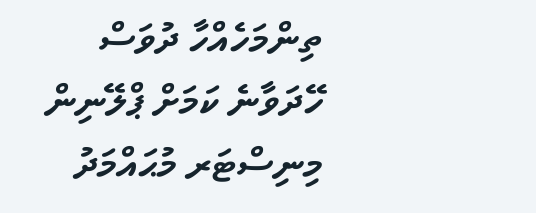ތިންމަހެއްހާ ދުވަސް ހޭދަވާނެ ކަމަށް ޕްލޭނިން މިނިސްޓަރ މުޙައްމަދު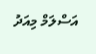އަސްލަމް މިއަދު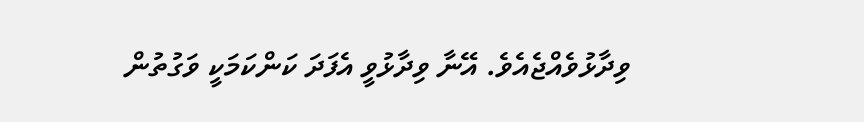ވިދާޅުވެއްޖެއެވެ. އޭނާ ވިދާޅުވީ އެފަދަ ކަންކަމަކީ ވަގުތުން